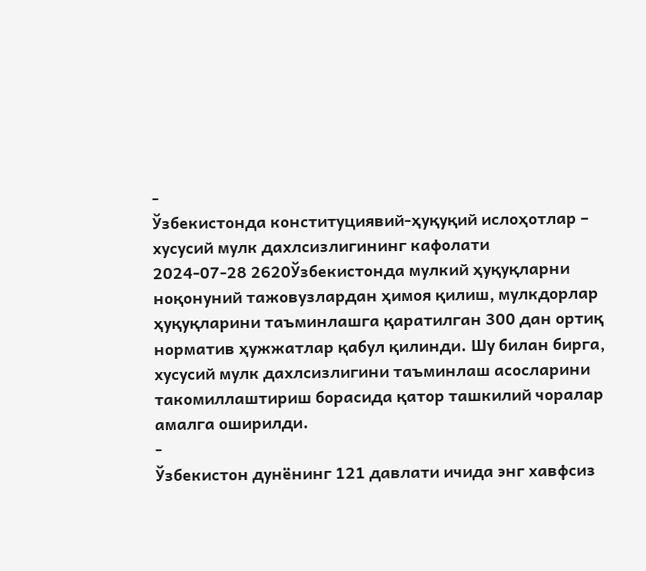-
Ўзбекистонда конституциявий-ҳуқуқий ислоҳотлар – хусусий мулк дахлсизлигининг кафолати
2024-07-28 2620Ўзбекистонда мулкий ҳуқуқларни ноқонуний тажовузлардан ҳимоя қилиш, мулкдорлар ҳуқуқларини таъминлашга қаратилган 300 дан ортиқ норматив ҳужжатлар қабул қилинди. Шу билан бирга, хусусий мулк дахлсизлигини таъминлаш асосларини такомиллаштириш борасида қатор ташкилий чоралар амалга оширилди.
-
Ўзбекистон дунёнинг 121 давлати ичида энг хавфсиз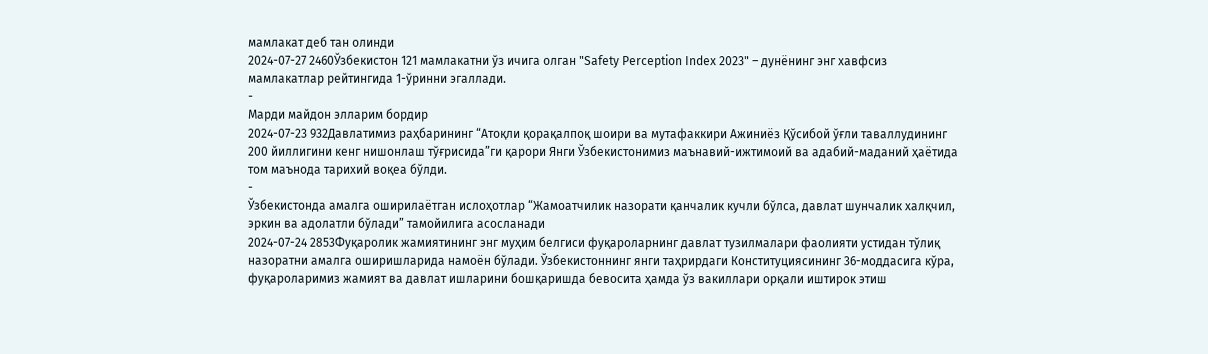мамлакат деб тан олинди
2024-07-27 2460Ўзбекистон 121 мамлакатни ўз ичига олган "Safety Perception Index 2023" – дунёнинг энг хавфсиз мамлакатлар рейтингида 1-ўринни эгаллади.
-
Марди майдон элларим бордир
2024-07-23 932Давлатимиз раҳбарининг “Атоқли қорақалпоқ шоири ва мутафаккири Ажиниёз Қўсибой ўғли таваллудининг 200 йиллигини кенг нишонлаш тўғрисида”ги қарори Янги Ўзбекистонимиз маънавий-ижтимоий ва адабий-маданий ҳаётида том маънода тарихий воқеа бўлди.
-
Ўзбекистонда амалга оширилаётган ислоҳотлар “Жамоатчилик назорати қанчалик кучли бўлса, давлат шунчалик халқчил, эркин ва адолатли бўлади” тамойилига асосланади
2024-07-24 2853Фуқаролик жамиятининг энг муҳим белгиси фуқароларнинг давлат тузилмалари фаолияти устидан тўлиқ назоратни амалга оширишларида намоён бўлади. Ўзбекистоннинг янги таҳрирдаги Конституциясининг 36-моддасига кўра, фуқароларимиз жамият ва давлат ишларини бошқаришда бевосита ҳамда ўз вакиллари орқали иштирок этиш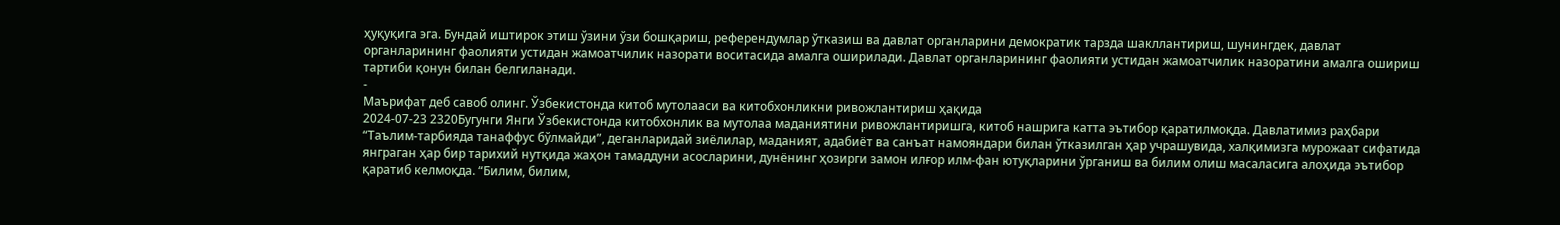ҳуқуқига эга. Бундай иштирок этиш ўзини ўзи бошқариш, референдумлар ўтказиш ва давлат органларини демократик тарзда шакллантириш, шунингдек, давлат органларининг фаолияти устидан жамоатчилик назорати воситасида амалга оширилади. Давлат органларининг фаолияти устидан жамоатчилик назоратини амалга ошириш тартиби қонун билан белгиланади.
-
Маърифат деб савоб олинг. Ўзбекистонда китоб мутолааси ва китобхонликни ривожлантириш ҳақида
2024-07-23 2320Бугунги Янги Ўзбекистонда китобхонлик ва мутолаа маданиятини ривожлантиришга, китоб нашрига катта эътибор қаратилмоқда. Давлатимиз раҳбари “Таълим-тарбияда танаффус бўлмайди”, деганларидай зиёлилар, маданият, адабиёт ва санъат намояндари билан ўтказилган ҳар учрашувида, халқимизга мурожаат сифатида янграган ҳар бир тарихий нутқида жаҳон тамаддуни асосларини, дунёнинг ҳозирги замон илғор илм-фан ютуқларини ўрганиш ва билим олиш масаласига алоҳида эътибор қаратиб келмоқда. “Билим, билим,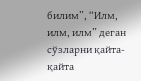билим”, “Илм, илм, илм” деган сўзларни қайта-қайта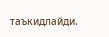таъкидлайди.